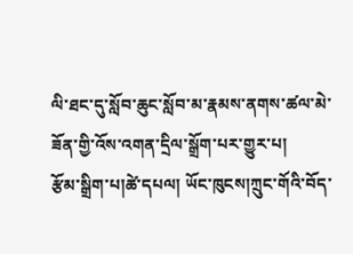ལི་ཐང་དུ་སློབ་ཆུང་སློབ་མ་རྣམས་ནགས་ཚལ་མེ་ཟོན་གྱི་འོས་འགན་དྲིལ་སྒྲོག་པར་གྱུར་པ།
རྩོམ་སྒྲིག་པ།ཚེ་དཔལ། ཡོང་ཁུངས།ཀྲུང་གོའི་བོད་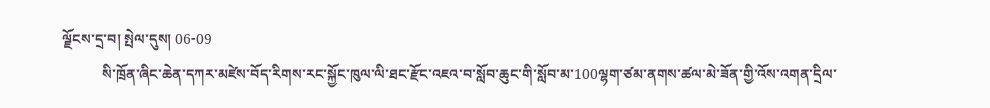ལྗོངས་དྲ་བ། སྤེལ་དུས། 06-09
           སི་ཁྲོན་ཞིང་ཆེན་དཀར་མཛེས་བོད་རིགས་རང་སྐྱོང་ཁུལ་ལི་ཐང་རྫོང་འཇའ་བ་སློབ་ཆུང་གི་སློབ་མ་100ལྷག་ཙམ་ནགས་ཚལ་མེ་ཟོན་གྱི་འོས་འགན་དྲིལ་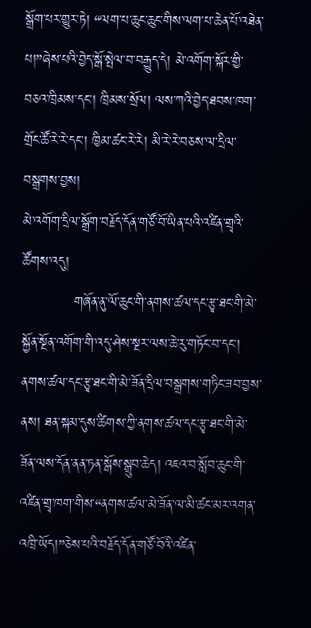སྒྲོག་པར་གྱུར་ཏེ། “ལག་པ་ཆུང་ཆུང་གིས་ལག་པ་ཆེན་པོ་འཐེན་པ།”ཞེས་པའི་བྱེད་སྒོ་སྤེལ་བ་བརྒྱུད་དེ། མེ་འགོག་སྐོར་གྱི་བཅའ་ཁྲིམས་དང་། ཁྲིམས་སྲོལ། ལས་ཀའི་བྱེད་ཐབས་ཁག་གྲོང་ཚོ་རེ་རེ་དང་། ཁྱིམ་ཚང་རེ་རེ། མི་རེ་རེ་བཅས་ལ་དྲིལ་བསྒྲགས་བྱས།
མེ་འགོག་དྲིལ་སྒྲོག་བརྗོད་དོན་གཙོ་བོ་ཡིན་པའི་འཛིན་གྲྭའི་ཚོགས་འདུ།
           གཞོན་ནུ་ལོ་ཆུང་གི་ནགས་ཚལ་དང་རྩྭ་ཐང་གི་མེ་སྐྱོན་སྔོན་འགོག་གི་འདུ་ཤེས་སྔར་ལས་ཆེ་རུ་གཏོང་བ་དང་། ནགས་ཚལ་དང་རྩྭ་ཐང་གི་མེ་ཟོན་དྲིལ་བསྒྲགས་གཏིང་ཟབ་བྱས་ནས། ཐན་སྐམ་དུས་ཚིགས་ཀྱི་ནགས་ཚལ་དང་རྩྭ་ཐང་གི་མེ་ཟོན་ལས་དོན་ནན་ཏན་སྒོས་སྒྲུབ་ཆེད། འཇའ་བ་སློབ་ཆུང་གི་འཛིན་གྲྭ་ཁག་གིས་“ནགས་ཚལ་མེ་ཟོན་ལ་མི་ཚང་མར་འགན་འཁྲི་ཡོད།”ཅེས་པའི་བརྗོད་དོན་གཙོ་བོའི་འཛིན་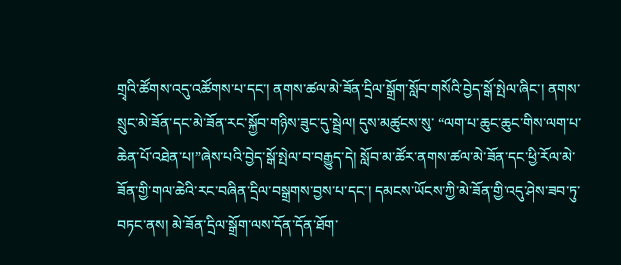གྲྭའི་ཚོགས་འདུ་འཚོགས་པ་དང་། ནགས་ཚལ་མེ་ཟོན་དྲིལ་སྒྲོག་སློབ་གསོའི་བྱེད་སྒོ་སྤེལ་ཞིང་། ནགས་སྲུང་མེ་ཟོན་དང་མེ་ཟོན་རང་སྐྱོབ་གཉིས་ཟུང་དུ་སྦྲེལ། དུས་མཚུངས་སུ་ “ལག་པ་ཆུང་ཆུང་གིས་ལག་པ་ཆེན་པོ་འཐེན་པ།”ཞེས་པའི་བྱེད་སྒོ་སྤེལ་བ་བརྒྱུད་དེ། སློབ་མ་ཚོར་ནགས་ཚལ་མེ་ཟོན་དང་ཕྱི་རོལ་མེ་ཟོན་གྱི་གལ་ཆེའི་རང་བཞིན་དྲིལ་བསྒྲགས་བྱས་པ་དང་། དམངས་ཡོངས་ཀྱི་མེ་ཟོན་གྱི་འདུ་ཤེས་ཟབ་ཏུ་བཏང་ནས། མེ་ཟོན་དྲིལ་སྒྲོག་ལས་དོན་དོན་ཐོག་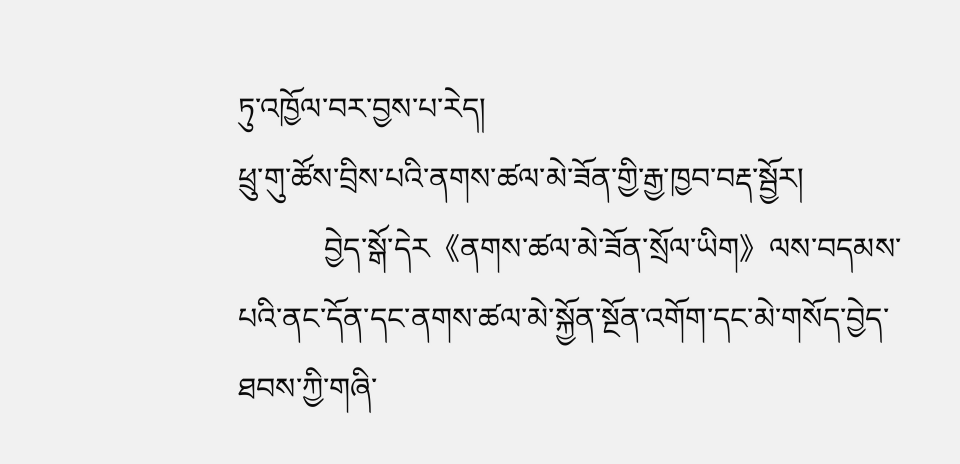ཏུ་འཁྱོལ་བར་བྱས་པ་རེད།
ཕྲུ་གུ་ཚོས་བྲིས་པའི་ནགས་ཚལ་མེ་ཟོན་གྱི་རྒྱ་ཁྱབ་བརྡ་སྦྱོར།
           བྱེད་སྒོ་དེར《ནགས་ཚལ་མེ་ཟོན་སྲོལ་ཡིག》ལས་བདམས་པའི་ནང་དོན་དང་ནགས་ཚལ་མེ་སྐྱོན་སྔོན་འགོག་དང་མེ་གསོད་བྱེད་ཐབས་ཀྱི་གཞི་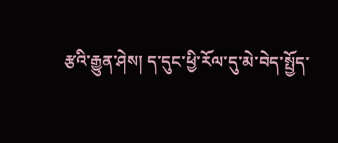རྩའི་རྒྱུན་ཤེས། ད་དུང་ཕྱི་རོལ་དུ་མེ་བེད་སྤྱོད་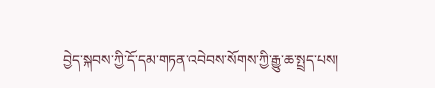བྱེད་སྐབས་ཀྱི་དོ་དམ་གཏན་འབེབས་སོགས་ཀྱི་རྒྱུ་ཆ་སྤྲད་པས།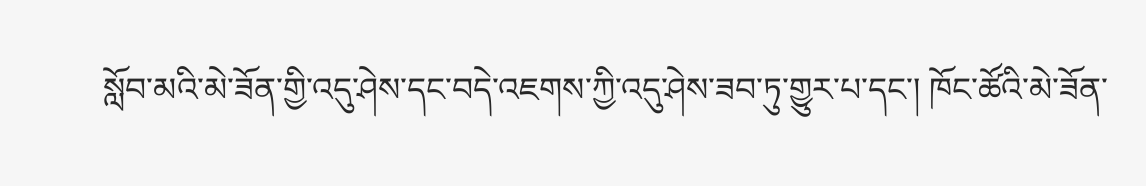སློབ་མའི་མེ་ཟོན་གྱི་འདུ་ཤེས་དང་བདེ་འཇགས་ཀྱི་འདུ་ཤེས་ཟབ་ཏུ་གྱུར་པ་དང་། ཁོང་ཚོའི་མེ་ཟོན་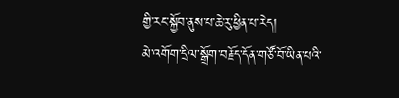གྱི་རང་སྐྱོབ་ནུས་པ་ཆེ་རུ་ཕྱིན་པ་རེད།
མེ་འགོག་དྲིལ་སྒྲོག་བརྗོད་དོན་གཙོ་བོ་ཡིན་པའི་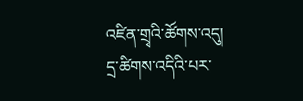འཛིན་གྲྭའི་ཚོགས་འདུ།
དྲ་ཚིགས་འདིའི་པར་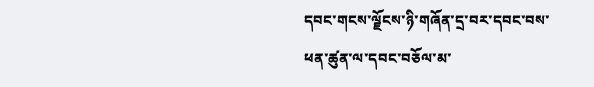དབང་གངས་ལྗོངས་ཉི་གཞོན་དྲ་བར་དབང་བས་ཕན་ཚུན་ལ་དབང་བཅོལ་མ་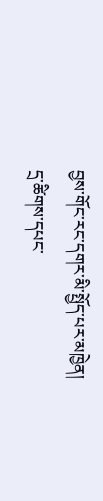བྱས་གོང་རང་དགར་མི་སྤྱོད་པར་མཁྱེན།
དྲ་ཚིགས་དཔང་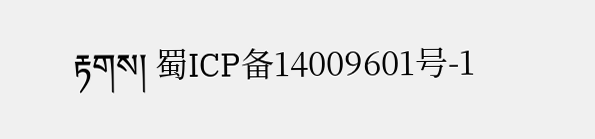རྟགས། 蜀ICP备14009601号-1